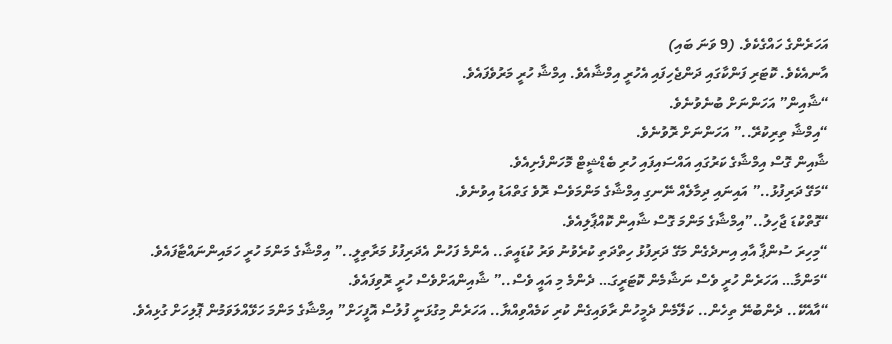އަހަރެންގެ ހައްގެކެވެ. (9 ވަނަ ބައި)
އާނއެކެވެ. ކޮޓަރި ފަންކާގައި ދަންޖެހިފައި އެހުރީ އިމްޝާއެވެ. އިމްޝާ ހުރީ މަރުވެފައެވެ.
“ޝާއިން” އަހަންނަށް ބުނެވުނެވެ.
“އިމްޝާ ތިރިކުރޭ..” އަހަންނަށް ރޮވުނެވެ.
ޝާއިން ގޮސް އިމްޝާގެ ކަރުގައި އައްސައިފައި ހުރި ބެޑްޝީޓް މޮހަންފެށިއެވެ.
“މަގޭ ދަރިފުޅު..” އައިނައި ދިމާލެއް ނޭނގި އިމްޝާގެ މަންމަވެސް ރޮވެ ގަތްއަޑު އިވުނެވެ.
“ގޮތްކުޑަ ޖާހިލު..”އިމްޝާގެ މަންމަ ގޮސް ޝާއިން ކޮއްޕާލިއެވެ.
“މިހިރަ ސުންޕާ އާއި އިނދެގެން މަގޭ ދަރިފުޅު ހިތްދަތި ކުރެވުނު ވަރު ކުޑައީތަ.. އެންމެ ފަހުން އެދަރިފުޅު މަރާތިލީ..” އިމްޝާގެ މަންމަ ހުރީ ހަމައިންނައްޓާފައެވެ.
“މަންމާ… އަހަރެން ހުރީ ވެސް ނަޝާމެން ކޮޓަރީގަ… ދެންމެ މި އައީ ވެސް..” ޝާއިންއަށްވެސް ހުރީ ރޮވިފައެވެ.
“އާއެކޭ.. ދެންބުނޭ ތިހެން.. ކަލޭމެން ދެމީހުން ރާވައިގެން ކުރި ކަމެއްވިއްޔާ.. އަހަރެން މިގުޅަނީ ފުލުސް އޮފީހަށް” އިމްޝާގެ މަންމަ ހަޅޭއްލަވަމުން ޕޮލިހަށް ގުޅިއެވެ.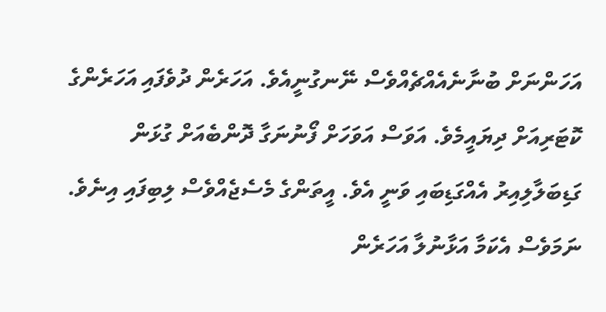އަހަންނަށް ބުނާނެއެއްޗެއްވެސް ނޭނގުނީއެވެ. އަހަރެން ދުވެފައި އަހަރެންގެ ކޮޓަރިއަށް ދިޔައީމެވެ. އަވަސް އަވަހަށް ފޯނުނަގާ ދޮންބެއަށް ގުޅަން ގަޑިބަލާލިއިރު އެއްގަޑިބައި ވަނީ އެވެ. އީތަންގެ މެސެޖެއްވެސް ލިބިފައި އިނެވެ. ނަމަވެސް އެކަމާ އަޅާނުލާ އަހަރެން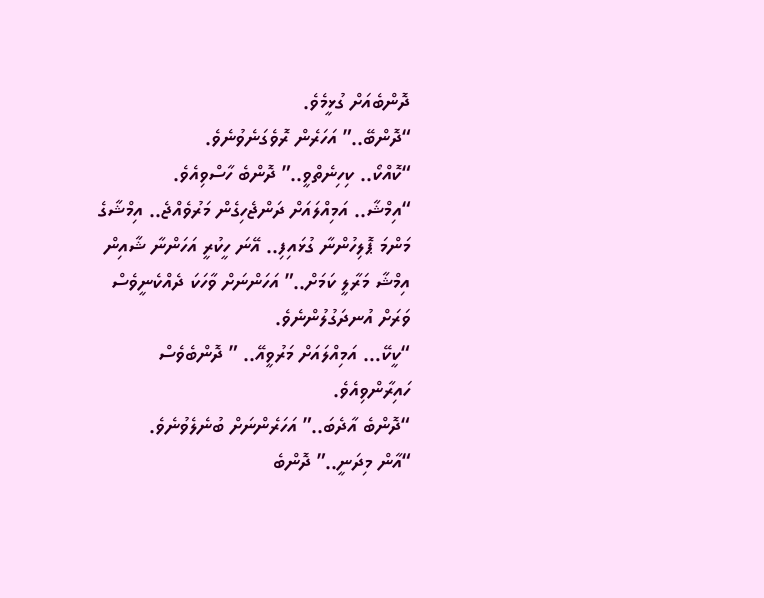ދޮންބެއަށް ގުޅީމެވެ.
“ދޮންބޭ..” އަހަރެން ރޮވެގަނެވުނެވެ.
“ކޮއްކޯ.. ކިހިނެތްވީ..” ދޮންބެ ހާސްވިއެވެ.
“އިމްޝާ.. އަމިއްލައަށް ދަންޖެހިގެން މަރުވެއްޖެ.. އިމްޝާގެ މަންމަ ޕޮލިހުންނާ ގުޅައިފި.. އޭނަ ހީކުރީ އަހަންނާ ޝާއިން އިމްޝާ މަރާލީ ކަމަށް..” އަހަންނަށް ވާހަކަ ދެއްކެނީވެސް ވަރަށް އުނދަގުލުންނެވެ.
“ކީކޭ… އަމިއްލައަށް މަރުވީއޭ.. ” ދޮންބެވެސް ހައިރާންވިއެވެ.
“ދޮންބެ އާދެބަ..” އަހަރެންނަށް ބުނެލެވުނެވެ.
“އާން މިދަނީ..” ދޮންބެ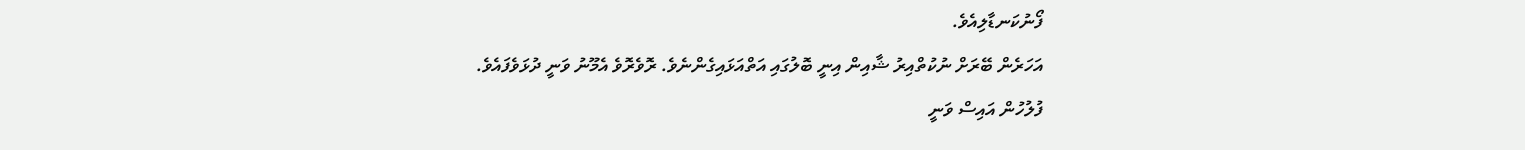ފޯނުކަނޑާލިއެވެ.
އަހަރެން ބޭރަށް ނުކުތްއިރު ޝާއިން އިނީ ބޮލުގައި އަތްއަޅައިގެންނެވެ. ރޮވެރޮވެ އެމޫނު ވަނީ ދުޅަވެފައެވެ.
ފުލުހުން އައިސް ވަނީ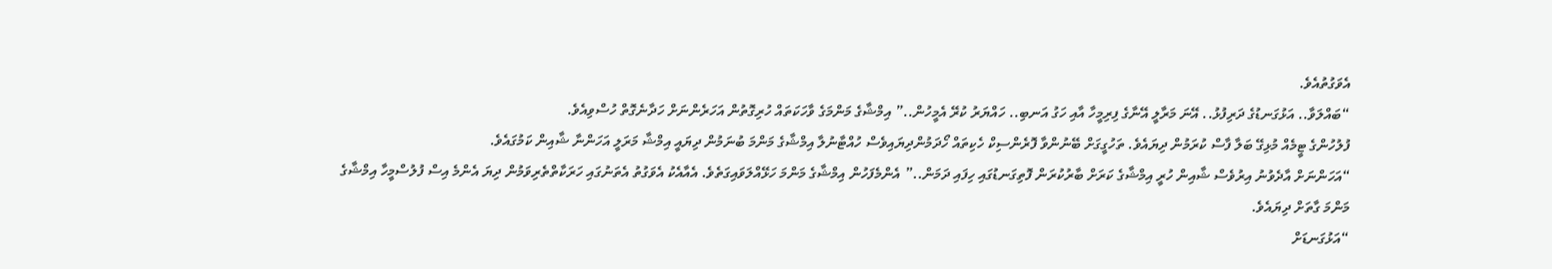އެވަގުތުއެވެ.
“ބައްލަވާ.. އަޅުގަނޑުގެ ދަރިފުޅު.. އޭނަ މަރާލީ އޭނާގެ ފިރިމީހާ އާއި ހަގު އަނބި.. ހައްޔަރު ކުރޭ އެމީހުން..” އިމްޝާގެ މަންމަގެ ވާހަކަތައް ހުރިގޮތުން އަހަރެންނަށް ހަދާނެގޮތް ހުސްވިއެވެ.
ފުލުހުންގެ ޓީމެއް މުޅިގޭ ބަލާ ފާސް ކުރަމުން ދިޔައެވެ. ތަހުގީގަށް ބޭނުންވާ ފޮރެންސިކް ހެކިތައް ހޯދަމުންދިޔައިވެސް ހުއްޓާނުލާ އިމްޝާގެ މަންމަ ބުނަމުން ދިޔައީ އިމްޝާ މަރަލީ އަހަންނާ ޝާއިން ކަމުގައެވެ.
“އަހަންނަށް އާދެވުނު އިރުވެސް ޝާއިން ހުރީ އިމްޝާގެ ކަރަށް ބާރުކުރަން ފޮތިގަނޑުގައި ހިފައި ދަމަން..” އެންމެފަހުން އިމްޝާގެ މަންމަ ހަޅޭއްލަވައިގަތެވެ. އެއާއެކު އެވަގުތު އެތަނުގައި ހަރަކާތްތެރިވަމުން ދިޔަ އެންމެ އިސް ފުލުސްމީހާ އިމްޝާގެ މަންމަ ގާތަށް ދިޔައެވެ.
“އަޅުގަނޑަށް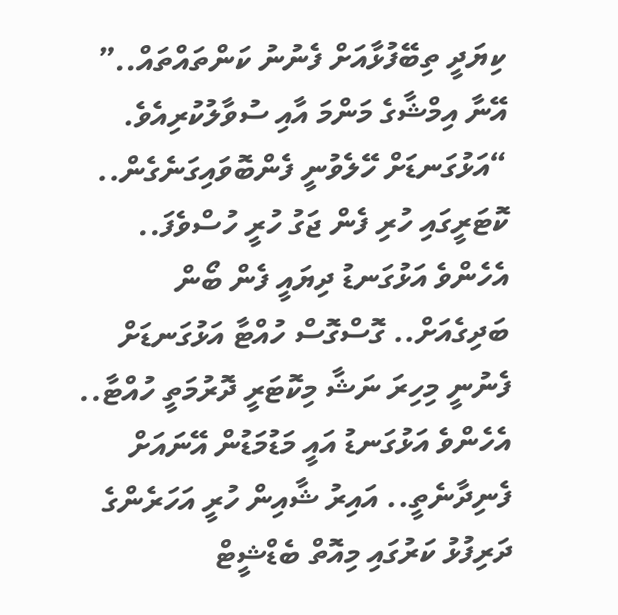ކިޔަދީ ތިބޭފުޅާއަށް ފެނުނު ކަންތައްތައް..” އޭނާ އިމްޝާގެ މަންމަ އާއި ސުވާލުކުރިއެވެ.
“އަޅުގަނޑަށް ހޭލެވުނީ ފެންބޮވައިގަނެގެން.. ކޮޓަރީގައި ހުރި ފެން ޖަގު ހުރީ ހުސްވެފަ.. އެހެންވެ އަޅުގަނޑު ދިޔައީ ފެން ބޯން ބަދިގެއަށް.. ގޮސްގޮސް ހުއްޓާ އަޅުގަނޑަށް ފެނުނީ މިހިރަ ނަޝާ މިކޮޓަރީ ދޮރުމަތީ ހުއްޓާ.. އެހެންވެ އަޅުގަނޑު އައީ މަޑުމަޑުން އޭނައަށް ފެނިދާނެތީ.. އައިރު ޝާއިން ހުރީ އަހަރެންގެ ދަރިފުޅު ކަރުގައި މިއޮތް ބެޑްޝީޓް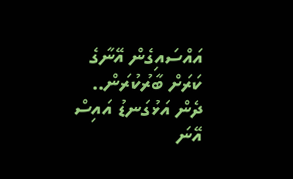އައްސައިގެން އޭނާގެ ކަރަށް ބާރުކުރަން.. ދެން އަޅުގަނޑު އައިސް އޭނަ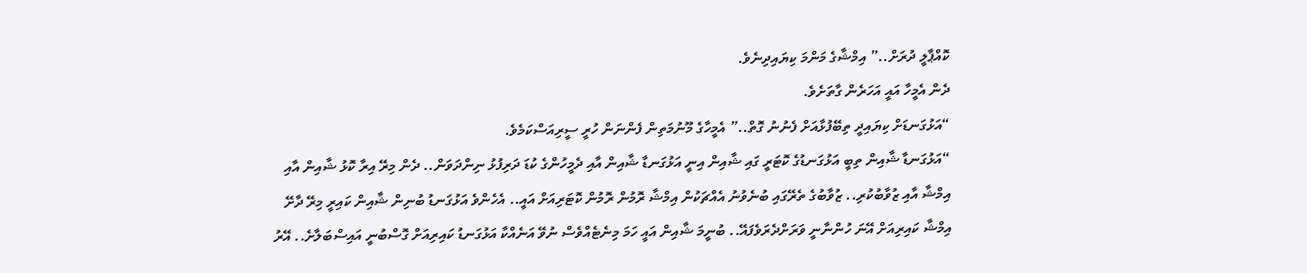ކޮއްޕާލީ ދުރަށް..” އިމްޝާގެ މަންމަ ކިޔައިދިނެވެ.
ދެން އެމީހާ އައީ އަހަރެން ގާތަށެވެ.
“އަޅުގަނޑަށް ކިޔައިދީ ތިބޭފުޅާއަށް ފެނުނު ގޮތް..” އެމީހާގެ މޫނުމަތިން ފެންނަން ހުރީ ސީރިއަސްކަމެވެ.
“އަޅުގަނޑާ ޝާއިން ތިބީ އަޅުގަނޑުގެ ކޮޓަރީ ގައި ޝާއިން އިނީ އަޅުގަނޑާ ޝާއިން އާއި ދެމީހުންގެ ކުޑަ ދަރިފުޅު ނިންދަވަން.. ދެން މިރޭ އިރާ ކޮޅު ޝާއިން އާއި އިމްޝާ އާއި ޒުވާބުކުރި.. ޒުވާބުގެ ތެރޭގައި ބުނެވުނު އެއްޗަކުން އިމްޝާ ރޮމުން ރޮމުން ކޮޓަރިއަށް އައީ.. އެހެންވެ އަޅުގަނޑު ބުނިން ޝާއިން ކައިރީ މިރޭ ދާށޭ އިމްޝާ ކައިރިއަށް އޭނަ ހުންނާނީ ވަރަށްދެރަވެފައޭ.. ބުނީމަ ޝާއިން އައީ ހަމަ މިނެޓެއްވެސް ނުވޭ އަނެއްކާ އަޅުގަނޑު ކައިރިއަށް ގޮސްބުނީ އައިސްބަލާށެ.. އޭރު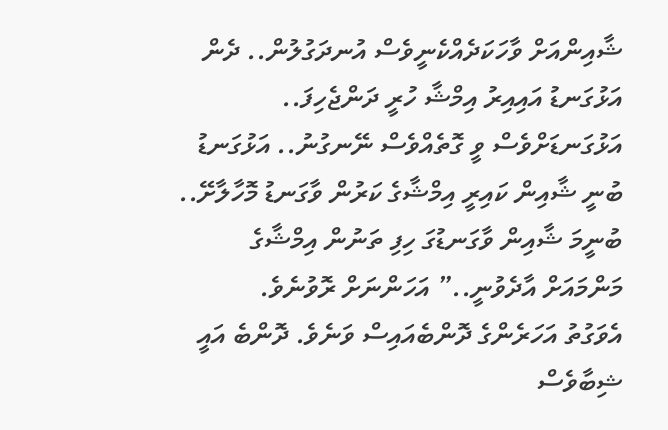ޝާއިންއަށް ވާހަކަދެއްކެނީވެސް އުނދަގުލުން.. ދެން އަޅުގަނޑު އައިއިރު އިމްޝާ ހުރީ ދަންޖެހިފަ.. އަޅުގަނޑަށްވެސް ވީ ގޮތެއްވެސް ނޭނގުނު.. އަޅުގަނޑު ބުނީ ޝާއިން ކައިރީ އިމްޝާގެ ކަރުން ވާގަނޑު މޮހާލާށޭ.. ބުނީމަ ޝާއިން ވާގަނޑުގަ ހިފި ތަނުން އިމްޝާގެ މަންމައަށް އާދެވުނީ..” އަހަންނަށް ރޮވުނެވެ.
އެވަގުތު އަހަރެންގެ ދޮންބެއައިސް ވަނެވެ. ދޮންބެ އައީ ޝިބާވެސް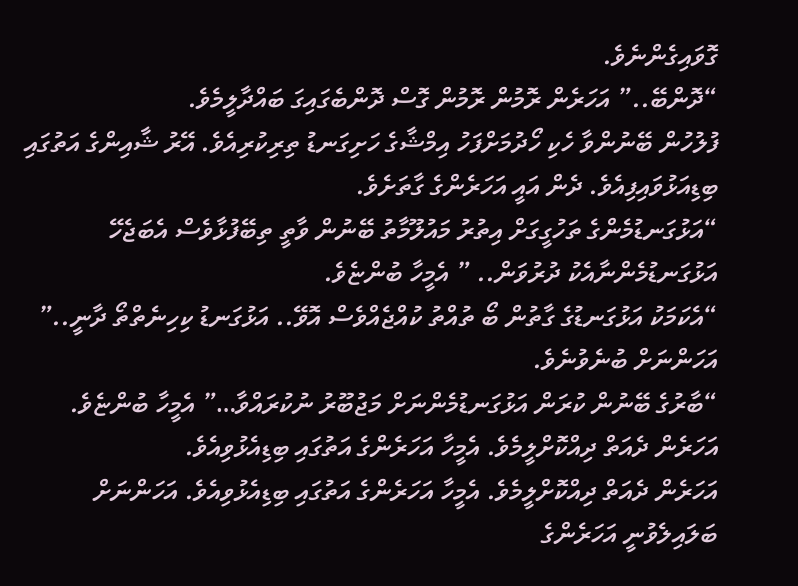ގޮވައިގެންނެވެ.
“ދޮންބޭ..” އަހަރެން ރޮމުން ރޮމުން ގޮސް ދޮންބެގައިގަ ބައްދާލީމެވެ.
ފުލުހުން ބޭނުންވާ ހެކި ހޯދުމަށްފަހު އިމްޝާގެ ހަށިގަނޑު ތިރިކުރިއެވެ. އޭރު ޝާއިންގެ އަތުގައި ބިޑިއަޅުވައިފިއެވެ. ދެން އައީ އަހަރެންގެ ގާތަށެވެ.
“އަޅުގަނޑުމެންގެ ތަހުގީގަށް އިތުރު މައުލޫމާތު ބޭނުން ވާތީ ތިބޭފުޅާވެސް އެބަޖެހޭ އަޅުގަނޑުމެންނާއެކު ދުރުވަން.. ” އެމީހާ ބުންޏެވެ.
“އެކަމަކު އަޅުގަނޑުގެ ގާތުން ބޯ ތުއްތު ކުއްޖެއްވެސް އޮވޭ.. އަޅުގަނޑު ކިހިނެތްތޯ ދާނީ..” އަހަންނަށް ބުނެވުނެވެ.
“ބާރުގެ ބޭނުން ކުރަން އަޅުގަނޑުމެންނަށް މަޖުބޫރު ނުކުރައްވާ…” އެމީހާ ބުންޏެވެ.
އަހަރެން ދެއަތް ދިއްކޮށްލީމެވެ. އެމީހާ އަހަރެންގެ އަތުގައި ބިޑިއެޅުވިއެވެ.
އަހަރެން ދެއަތް ދިއްކޮށްލީމެވެ. އެމީހާ އަހަރެންގެ އަތުގައި ބިޑިއެޅުވިއެވެ. އަހަންނަށް ބަލައިލެވުނީ އަހަރެންގެ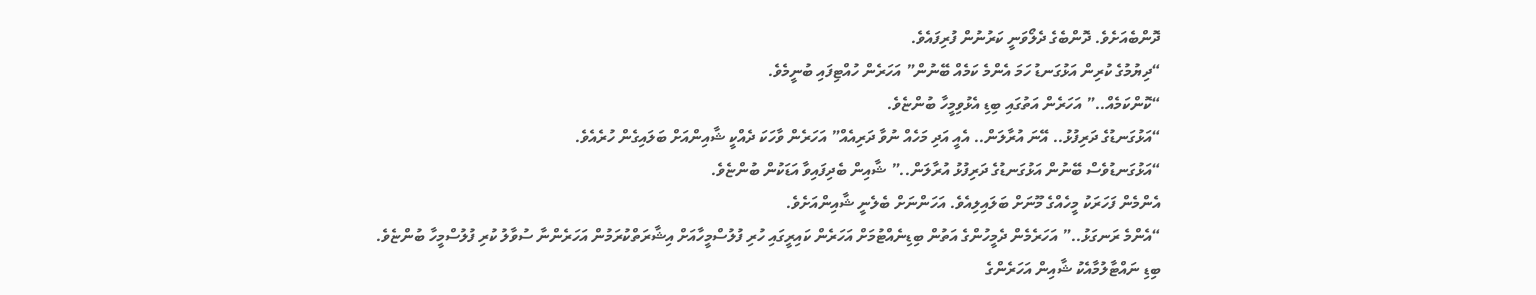ދޮންބެއަށެވެ. ދޮންބެގެ ދެލޯވަނީ ކަރުނުން ފުރިފައެވެ.
“ދިޔުމުގެ ކުރިން އަޅުގަނޑު ހަމަ އެންމެ ކަމެއް ބޭނުން” އަހަރެން ހުއްޓިފައި ބުނީމެވެ.
“ކޮންކަމެއް..” އަހަރެން އަތުގައި ބިޑި އެޅުވިމީހާ ބުންޏެވެ.
“އަޅުގަނޑުގެ ދަރިފުޅު.. އޭނަ އުރާލަން.. އެއީ އަދި މަހެއް ނުވާ ދަރިއެއް” އަހަރެން ވާހަކަ ދެއްކީ ޝާއިންއަށް ބަލައިގެން ހުރެއެވެ.
“އަޅުގަނޑުވެސް ބޭނުން އަޅުގަނޑުގެ ދަރިފުޅު އުރާލަން..” ޝާއިން ބެދިފައިވާ އަޑަކުން ބުންޏެވެ.
އެންމެން ފަހަރަކު މީހެއްގެ މޫނަށް ބަލައިލިއެވެ. އަހަންނަށް ބެލެނީ ޝާއިންއަށެވެ.
“އެންމެ ރަނގަޅު..” އަހަރެމެން ދެމީހުންގެ އަތުން ބިޑިނެއްޓުމަށް އަހަރެން ކައިރީގައި ހުރި ފުލުސްމީހާއަށް އިޝާރަތްކުރަމުން އަހަރެންނާ ސުވާލު ކުރި ފުލުސްމީހާ ބުންޏެވެ.
ބިޑި ނައްޓާލުމާއެކު ޝާއިން އަހަރެންގެ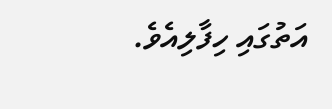އަތުގައި ހިފާލިއެވެ.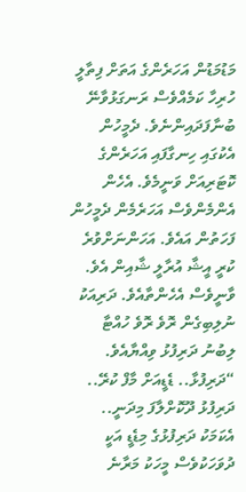މަޑުމަޑުން އަހަރެންގެ އަތަށް ފިތާލީ ހުރިހާ ކަމެއްވެސް ރަނގަޅުވާނޭ ބުނާފަދައިންނެވެ. ދެމީހުން އެކުގައި ހިނގާފައި އަހަރެންގެ ކޮޓަރިއަށް ވަނީމެވެ. އެހެން އެންމެންވެސް އަހަރެމެން ދެމީހުން ފަހަތުން އައެވެ. އަހަންނަށްވުރެ ކުރީ އީޝާ އުރާލީ ޝާއިން އެވެ. ވާނީވެސް އެހެންތާއެވެ. ދަރިއަކު ނުލިބިގެން ރޮވެ ރޮވެ ހުއްޓާ ލިބުނު ދަރިފުޅު ވިއްޔާއެވެ.
“ދަރިފުޅާ.. ޑެޑީއަށް މާފް ކުރޭ.. ދަރިފުޅު ދޫކޮށްލާފަ މިދަނީ.. އެކަމަކު ދަރިފުޅުގެ މިޑެޑީ އަކީ ދުވަހަކުވެސް މީހަކު މަރާނެ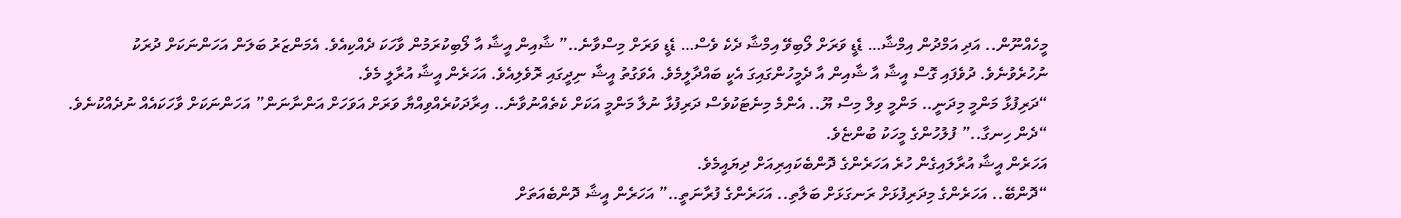މީހެއްނޫން.. އަދި އަމްދުން އިމްޝާ… ޑެޑީ ވަރަށް ލޯބިވޭ އިމްޝާ ދެކެ ވެސް… ޑެޑީ ވަރަށް މިސްވާނެ..” ޝާއިން އީޝާ އާ ލޯބިކުރަމުން ވާހަކަ ދެއްކިއެވެ. އެމަންޒަރު ބަލަން އަހަންނަކަށް ދުރަކު ނުހުރެވުނެވެ. ދުވެފައި ގޮސް އީޝާ އާ ޝާއިން އާ ދެމީހުންގައިގަ އެކީ ބައްދާލީމެވެ. އެވަގުތު އީޝާ ނިދީގައި ރޮވެލިއެވެ. އަހަރެން އީޝާ އުރާލީ މެވެ.
“ދަރިފުޅާ މަންމީ މިދަނީ.. މަންމީ ވިލް މިސް ޔޫ.. އެންމެ މިނެޓަކުވެސް ދަރިފުޅާ ނުލާ މަންމީ އަކަށް ކެތެއްނުވާނެ.. އިރާދަކުރެއްވިއްޔާ ވަރަށް އަވަހަށް އަންނާނަން” އަހަންނަކަށް ވާހަކައެއް ނުދެއްކުނެވެ.
“ދެން ހިނގާ..” ފުލުހުންގެ މީހަކު ބުންޏެވެ.
އަހަރެން އީޝާ އުރާލައިގެން ހުރެ އަހަރެންގެ ދޮންބެކައިރިއަށް ދިޔައީމެވެ.
“ދޮންބޭ.. އަހަރެންގެ މިދަރިފުޅަށް ރަނގަޅަށް ބަލާތި.. އަހަރެންގެ ފުރާނަތީ..” އަހަރެން އީޝާ ދޮންބެއަތަށް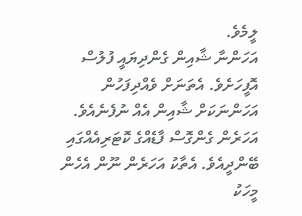ލީމެވެ.
އަހަންނާ ޝާއިން ގެންދިޔައީ ފުލުސް އޮފީހަށެވެ. އެތަނަށް ވެއްދިފަހުން އަހަންނަކަށް ޝާއިން އެއް ނުފެނެއެވެ. އަހަރެން ގެންގޮސް ފާޑެއްގެ ކޮޓަރިއެއްގައި ބޭންދީއެވެ. އެތާކު އަހަރެން ނޫން އެހެން މީހަކު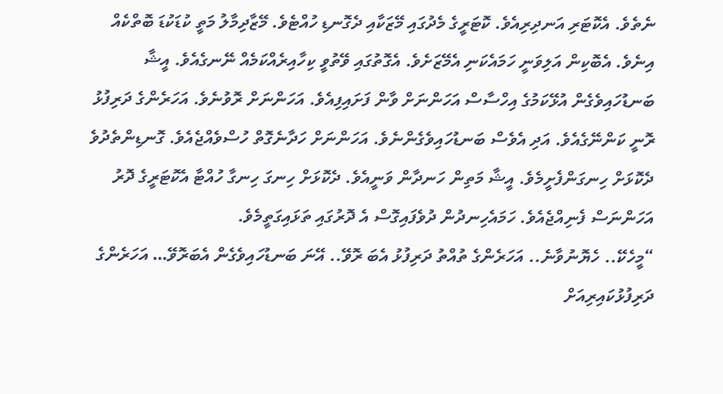ނެތެވެ. އެކޮޓަރި އަނދިރިއެވެ. ކޮޓަރީގެ މެދުގައި މޭޒަކާއި ދެގޮނޑި ހުއްޓެވެ. މޭޒާދިމާލު މަތީ ކުޑަކުޑަ ބޮތްކެއް އިނެވެ. އެބޮކިން އަލިވަނީ ހަމައެކަނި އެމޭޒަށެވެ. އެގޮތުގައި ވޭތުވީ ކިހާއިރެއްކަމެއް ނޭނގެއެވެ. އީޝާ ބަނޑުހައިވެގެން އުޅޭކަމުގެ އިހްސާސް އަހަންނަށް ވާން ފަށައިފިއެވެ. އަހަންނަށް ރޮވުނެވެ. އަހަރެންގެ ދަރިފުޅު ރޮނީ ކަންނޭގެއެވެ. އަދި އެވެސް ބަނޑުހައިވެގެންނެވެ. އަހަންނަށް ހަދާނެގޮތް ހުސްވެއްޖެއެވެ. ގޮނޑިންތެދުވެ ދެކޮޅަށް ހިނގަންފެށީމެވެ. އީޝާ މަތިން ހަނދާން ވަނީއެވެ. ދެކޮޅަށް ހިނގަ ހިނގާ ހުއްޓާ އެކޮޓަރީގެ ދޮރު އަހަންނަސް ފެނިއްޖެއެވެ. ހަމައެހިނދުން ދުވެފައިގޮސް އެ ދޮރުގައި ތަޅައިގަތީމެވެ.
“މީހެކޭ.. ހެޔޮނުވާނެ.. އަހަރެންގެ ތުއްތު ދަރިފުޅު އެބަ ރޮވޭ.. އޭނަ ބަނޑުހައިވެގެން އެބަރޮވޭ… އަހަރެންގެ ދަރިފުޅުކައިރިއަށް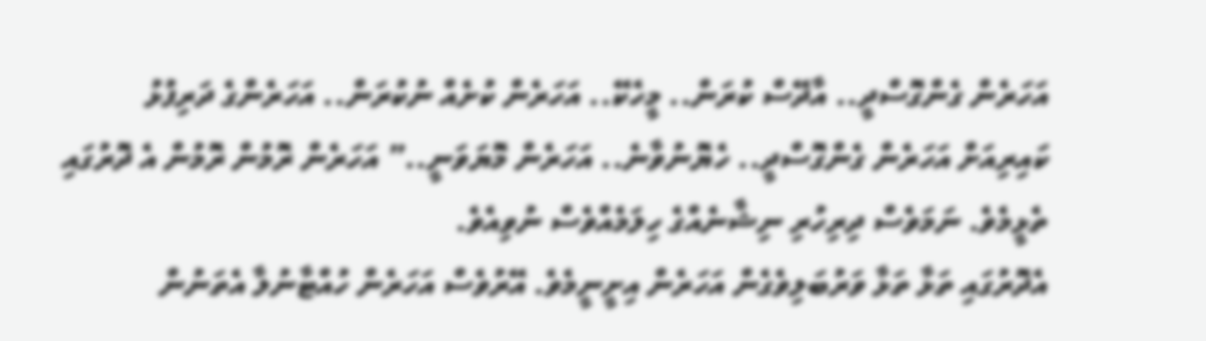އަހަރެން ގެންގޮސްދީ.. އާދޭސް ކުރަން.. މީހެކޭ.. އަހަރެން ކުށެއް ނުކުރަން.. އަހަރެންގެ ދަރިފުޅު ކައިރިއަށް އަހަރެން ގެންގޮސްދީ.. ހެޔޮނުވާނެ.. އަހަރެން މޮޔަވަނީ..” އަހަރެން ރޮމުން ރޮމުން އެ ދޮރުގައި ތެޅީމެވެ. ނަމަވެސް ދިރިހުރި ނިޝާނެއްގެ ހިލަމެއްވެސް ނުވިއެވެ.
އެދޮރުގައި ތަޅާ ތަޅާ ވަރުބަލިވެގެން އަހަރެން އިށީނީމެވެ. އޭރުވެސް އަހަރެން ހުއްޓާނުލާ އެތަނުން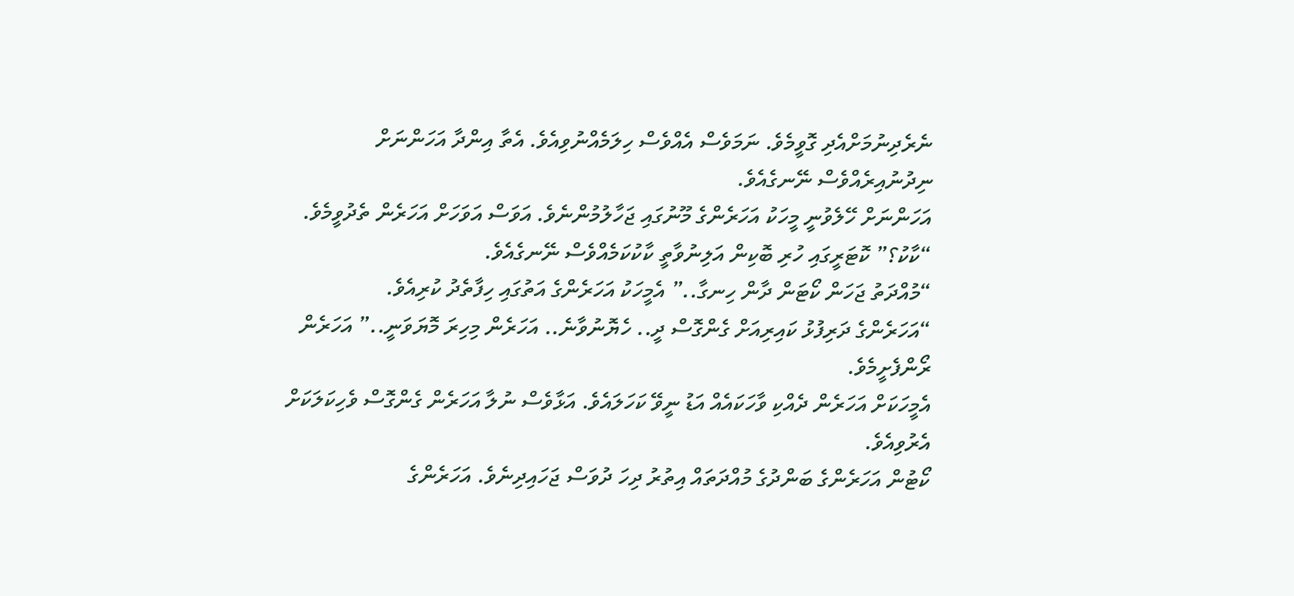ނެރެދިނުމަށްއެދި ގޮވީމެވެ. ނަމަވެސް އެއްވެސް ހިލަމެއްނުވިއެވެ. އެތާ އިންދާ އަހަންނަށް ނިދުނުއިރެއްވެސް ނޭނގެއެވެ.
އަހަންނަށް ހޭލެވުނީ މީހަކު އަހަރެންގެ މޫނުގައި ޖަހާލުމުންނެވެ. އަވަސް އަވަހަށް އަހަރެން ތެދުވީމެވެ.
“ކާކު؟” ކޮޓަރީގައި ހުރި ބޮކިން އަލިނުވާތީ ކާކުކަމެއްވެސް ނޭނގެއެވެ.
“މުއްދަތު ޖަހަން ކޯޓަން ދާން ހިނގާ..” އެމީހަކު އަހަރެންގެ އަތުގައި ހިފާތެދު ކުރިއެވެ.
“އަހަރެންގެ ދަރިފުޅު ކައިރިއަށް ގެންގޮސް ދީ.. ހެޔޮނުވާނެ.. އަހަރެން މިހިރަ މޮޔަވަނީ..” އަހަރެން ރޯންފެށީމެވެ.
އެމީހަކަށް އަހަރެން ދެއްކި ވާހަކައެއް އަޑު ނީވޭ ކަހަލައެވެ. އަޅާވެސް ނުލާ އަހަރެން ގެންގޮސް ވެހިކަލަކަށް އެރުވިއެވެ.
ކޯޓުން އަހަރެންގެ ބަންދުގެ މުއްދަތައް އިތުރު ދިހަ ދުވަސް ޖަހައިދިނެވެ. އަހަރެންގެ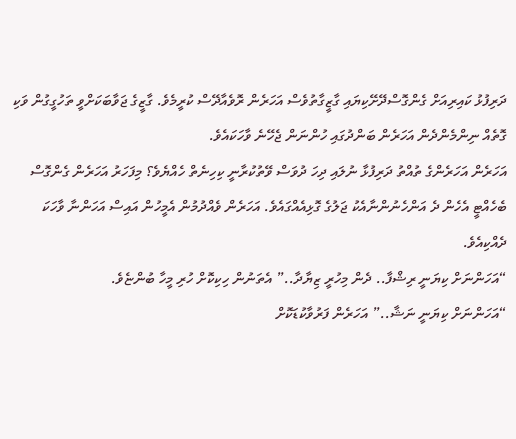ދަރިފުޅު ކައިރިއަށް ގެންގޮސްދޭށޭކިޔައި ގާޒީގާތުވެސް އަހަރެން ރޮވެއާދޭސް ކުރީމެވެ. ގާޒީގެ ޖަވާބަކަށްވީ ތަހުގީގުން ވަކި ގޮތެއް ނިންމެންދެން އަހަރެން ބަންދުގައި ހުންނަން ޖެހޭނެ ވާހަކައެވެ.
އަހަރެން އަހަރެންގެ ތުއްތު ދަރިފުޅާ ނުލައި ދިހަ ދުވަސް ވޭތުކުރާނީ ކިހިނެތް ހެއްޔެވެ؟ މިފަހަރު އަހަރެން ގެންގޮސް ބެހެއްޓީ އެހެން ދެ އަންހެނުންނާއެކު ޖަލުގެ ގޮޅިއެއްގައެވެ. އަހަރެން ވެއްދުމުން އެމީހުން އައިސް އަހަންނާ ވާހަކަ ދެއްކިއެވެ.
“އަހަންނަށް ކިޔަނީ ރިޝްފާ.. ދެން މިހުރީ ޒިޔާދާ..” އެތަނުން ހިކިކޮށް ހުރި މީހާ ބުންޏެވެ.
“އަހަންނަށް ކިޔަނީ ނަޝާ..” އަހަރެން ފަރުވާކުޑަކޮށް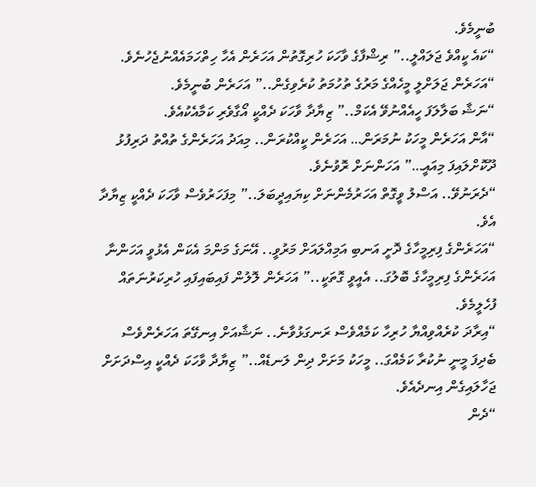ބުނީމެވެ.
“ކައެ ކީއްވެ ޖަލައްލީ..” ރިޝްފާގެ ވާހަކަ ހުރިގޮތުން އަހަރެން އެހާ ހިތްހަމައެއްނުޖެހުނެވެ.
“އަހަރެން ޖަލަށްލީ މީހެއްގެ މަރުގެ ތުހުމަތު ކުރެވިގެން..” އަހަރެން ބުނީމެވެ.
“ނަޝާ ބަލާލަފަ ހީއެއްނުވޭ އެކަމް..” ޒިޔާދާ ވާހަކަ ދެއްކީ އޯގާވެރި ކަމާއެކުއެވެ.
“އާން އަހަރެން މީހަކު ނުމަރަން… އަހަރެން ކީއްކުރަން.. މިއަދު އަހަރެންގެ ތުއްތު ދަރިފުޅު ދޫކޮށްލައިފަ މިއައީ…” އަހަންނަށް ރޮވުނެވެ.
“ދެރަނުވޭ.. އަސްލު ވީގޮތް އަހަރުމެންނަށް ކިޔައިދީބަލަ..” މިފަހަރުވެސް ވާހަކަ ދެއްކީ ޒިޔާދާ އެވެ.
“އަހަރެންގެ ފިރިމީހާގެ ދޮށީ އަނބި އަމިއްލައަށް މަރުވީ.. އޭނަގެ މަންމަ އެކަން އެޅުވީ އަހަންނާ އަހަރެންގެ ފިރިމީހާގެ ބޮލުގަ.. އެއީވީ ގޮތަކީ..” އަހަރެން ލޮލުން ފައިބައިފައި ހުރިކަރުނަތައް ފުހެލީމެވެ.
“އިރާދަ ކުރެއްވިއްޔާ ހުރިހާ ކަމެއްވެސް ރަނގަޅުވާނެ.. ނަޝާއަށް އިނގޭތަ އަހަރެންވެސް ބެދިފަ މީނީ ނުކުރާ ކަމެއްގަ.. މީހަކު މަށަށް ދިން ލަނޑެއް..” ޒިޔާދާ ވާހަކަ ދެއްކީ އިސްދަށަށް ޖަހާލައިގެން އިނދެއެވެ.
“ދެން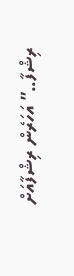ރިޝްފާ..” އަހަރެން ރިޝްފާއަށް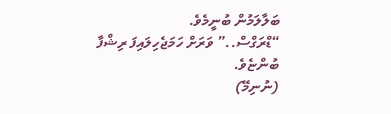ބަލާލަމުން ބުނީމެވެ.
“ޑްރަގްސް..” ވަރަށް ހަމަޖެހިލައިފަ ރިޝްފާ ބުންޏެވެ.
(ނުނިމޭ)